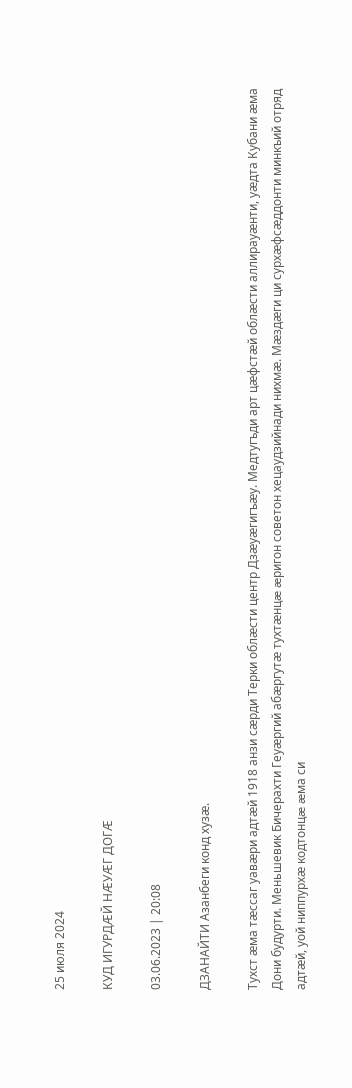25 июля 2024

КУД ИГУРДÆЙ НÆУÆГ ДОГÆ

03.06.2023 | 20:08

ДЗАНАЙТИ Азанбеги конд хузæ.

Тухст æма тæссаг уавæри адтæй 1918 анзи сæрди Терки облæсти центр Дзæуæгигъæу. Медтугъди арт цæфстæй облæсти аллирауæнти, уæдта Кубани æма Дони будурти. Меньшевик Бичерахти Геуæргий абæргутæ тухтæнцæ æригон советон хецаудзийнади нихмæ. Мæздæги ци сурхæфсæддонти минкъий отряд адтæй, уой ниппурхæ кодтонцæ æма си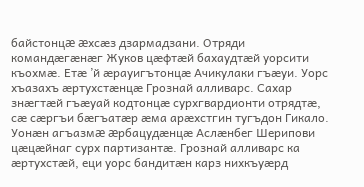байстонцæ æхсæз дзармадзани. Отряди командæгæнæг Жуков цæфтæй бахаудтæй уорсити къохмæ. Етæ ’й æрауигътонцæ Ачикулаки гъæуи. Уорс хъазахъ æртухстæнцæ Грознай алливарс. Сахар знæгтæй гъæуай кодтонцæ сурхгвардионти отрядтæ, сæ сæргъи бæгъатæр æма арæхстгин тугъдон Гикало. Уонæн агъазмæ æрбацудæнцæ Аслæнбег Шерипови цæцæйнаг сурх партизантæ. Грознай алливарс ка æртухстæй, еци уорс бандитæн карз нихкъуæрд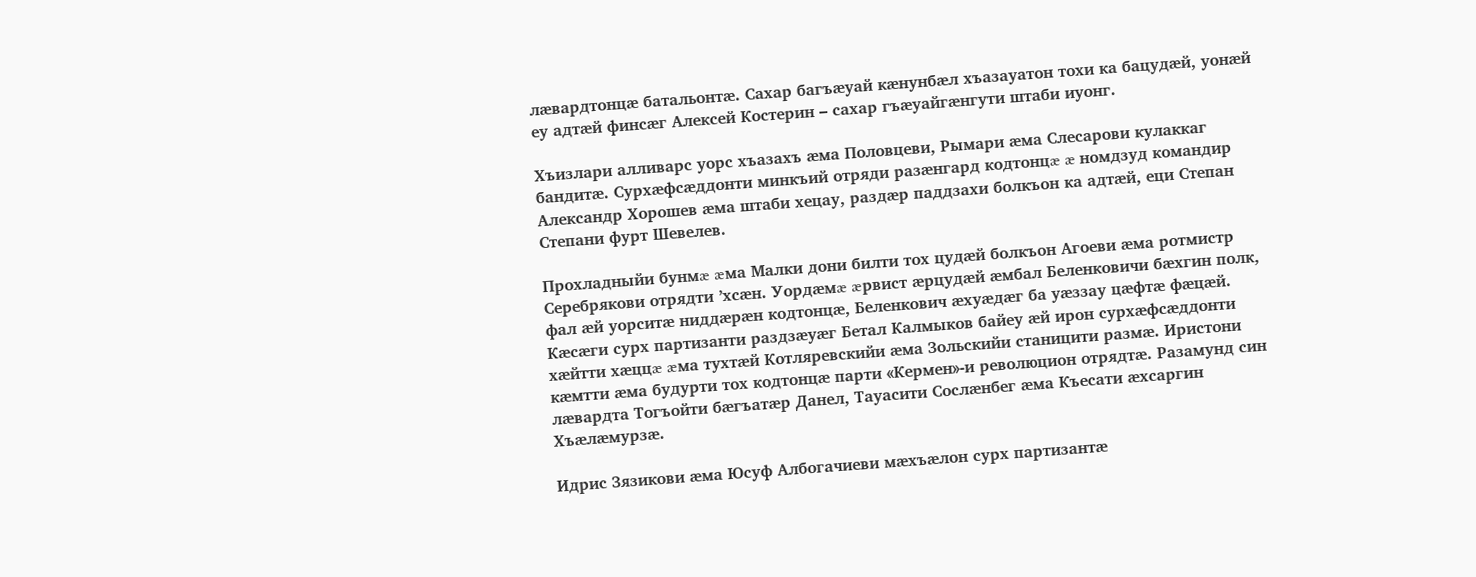лæвардтонцæ батальонтæ. Сахар багъæуай кæнунбæл хъазауатон тохи ка бацудæй, уонæй еу адтæй финсæг Алексей Костерин – сахар гъæуайгæнгути штаби иуонг.

Хъизлари алливарс уорс хъазахъ æма Половцеви, Рымари æма Слесарови кулаккаг бандитæ. Сурхæфсæддонти минкъий отряди разæнгард кодтонцæ æ номдзуд командир Александр Хорошев æма штаби хецау, раздæр паддзахи болкъон ка адтæй, еци Степан Степани фурт Шевелев.

Прохладныйи бунмæ æма Малки дони билти тох цудæй болкъон Агоеви æма ротмистр Серебрякови отрядти ’хсæн. Уордæмæ æрвист æрцудæй æмбал Беленковичи бæхгин полк, фал æй уорситæ ниддæрæн кодтонцæ, Беленкович æхуæдæг ба уæззау цæфтæ фæцæй. Кæсæги сурх партизанти раздзæуæг Бетал Калмыков байеу æй ирон сурхæфсæддонти хæйтти хæццæ æма тухтæй Котляревскийи æма Зольскийи станицити размæ. Иристони кæмтти æма будурти тох кодтонцæ парти «Кермен»-и революцион отрядтæ. Разамунд син лæвардта Тогъойти бæгъатæр Данел, Тауасити Сослæнбег æма Къесати æхсаргин Хъæлæмурзæ.

Идрис Зязикови æма Юсуф Албогачиеви мæхъæлон сурх партизантæ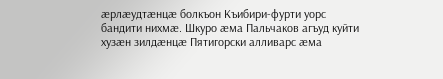æрлæудтæнцæ болкъон Къибири-фурти уорс бандити нихмæ. Шкуро æма Пальчаков агъуд куйти хузæн зилдæнцæ Пятигорски алливарс æма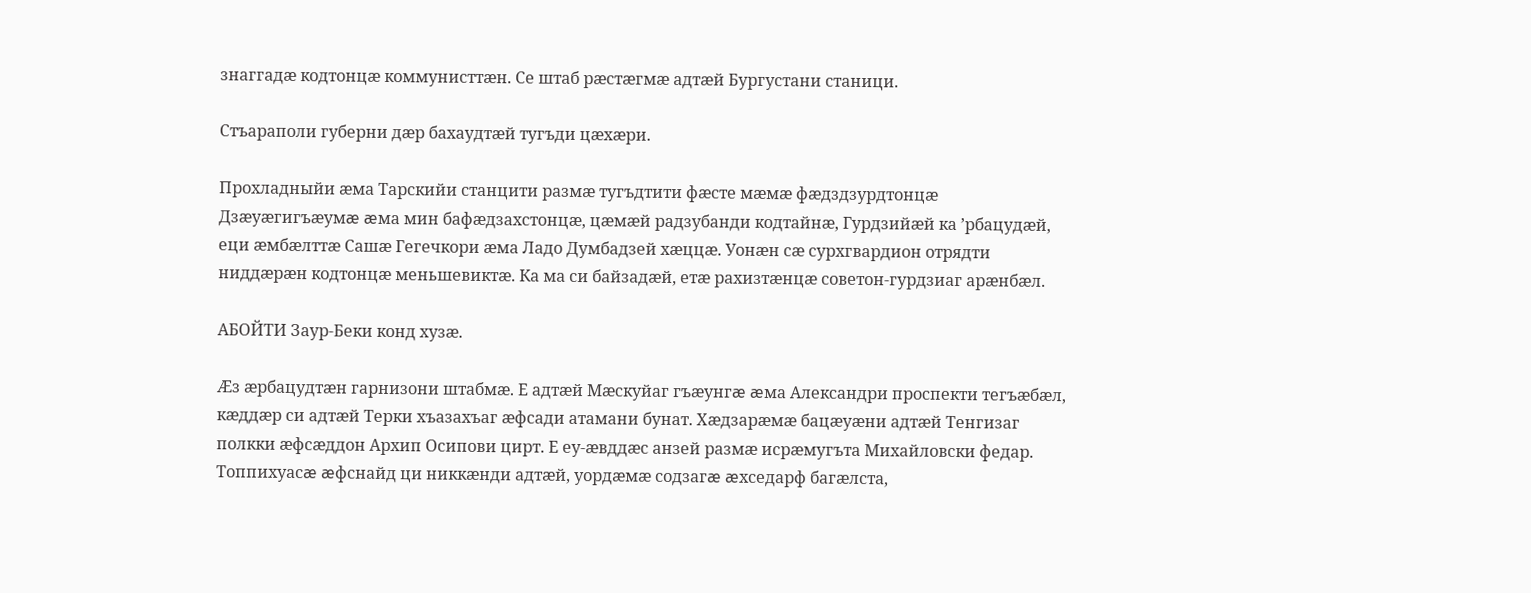знаггадæ кодтонцæ коммунисттæн. Се штаб рæстæгмæ адтæй Бургустани станици.

Стъараполи губерни дæр бахаудтæй тугъди цæхæри.

Прохладныйи æма Тарскийи станцити размæ тугъдтити фæсте мæмæ фæдздзурдтонцæ Дзæуæгигъæумæ æма мин бафæдзахстонцæ, цæмæй радзубанди кодтайнæ, Гурдзийæй ка ’рбацудæй, еци æмбæлттæ Сашæ Гегечкори æма Ладо Думбадзей хæццæ. Уонæн сæ сурхгвардион отрядти ниддæрæн кодтонцæ меньшевиктæ. Ка ма си байзадæй, етæ рахизтæнцæ советон-гурдзиаг арæнбæл.

АБОЙТИ Заур-Беки конд хузæ.

Æз æрбацудтæн гарнизони штабмæ. Е адтæй Мæскуйаг гъæунгæ æма Александри проспекти тегъæбæл, кæддæр си адтæй Терки хъазахъаг æфсади атамани бунат. Хæдзарæмæ бацæуæни адтæй Тенгизаг полкки æфсæддон Архип Осипови цирт. Е еу-æвддæс анзей размæ исрæмугъта Михайловски федар. Топпихуасæ æфснайд ци никкæнди адтæй, уордæмæ содзагæ æхседарф багæлста,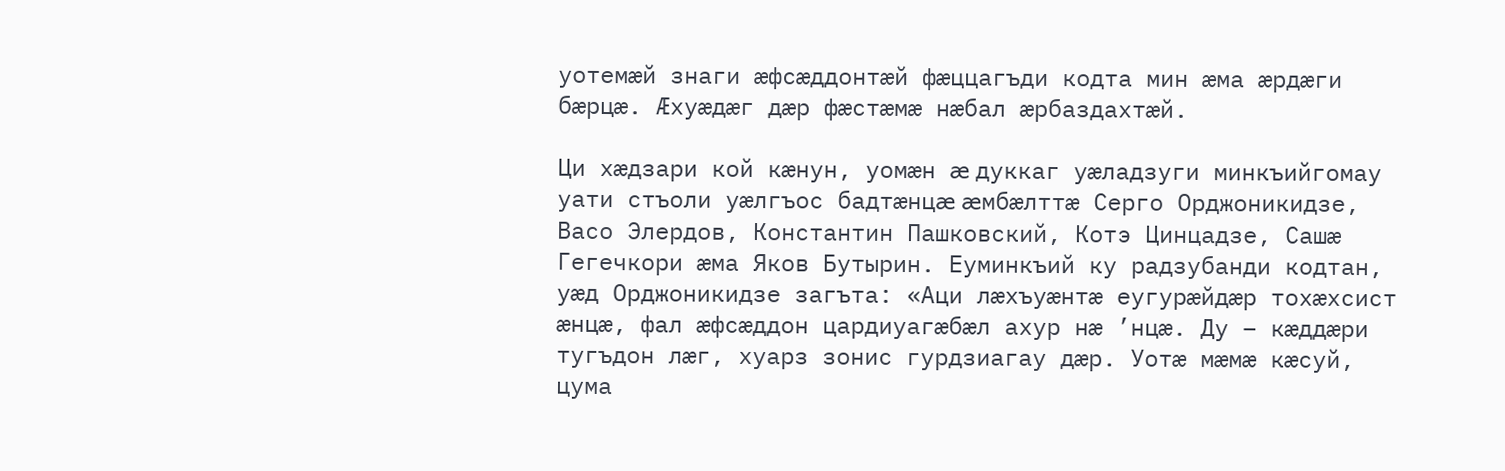уотемæй знаги æфсæддонтæй фæццагъди кодта мин æма æрдæги бæрцæ. Æхуæдæг дæр фæстæмæ нæбал æрбаздахтæй.

Ци хæдзари кой кæнун, уомæн æ дуккаг уæладзуги минкъийгомау уати стъоли уæлгъос бадтæнцæ æмбæлттæ Серго Орджоникидзе, Васо Элердов, Константин Пашковский, Котэ Цинцадзе, Сашæ Гегечкори æма Яков Бутырин. Еуминкъий ку радзубанди кодтан, уæд Орджоникидзе загъта: «Аци лæхъуæнтæ еугурæйдæр тохæхсист æнцæ, фал æфсæддон цардиуагæбæл ахур нæ ’нцæ. Ду – кæддæри тугъдон лæг, хуарз зонис гурдзиагау дæр. Уотæ мæмæ кæсуй, цума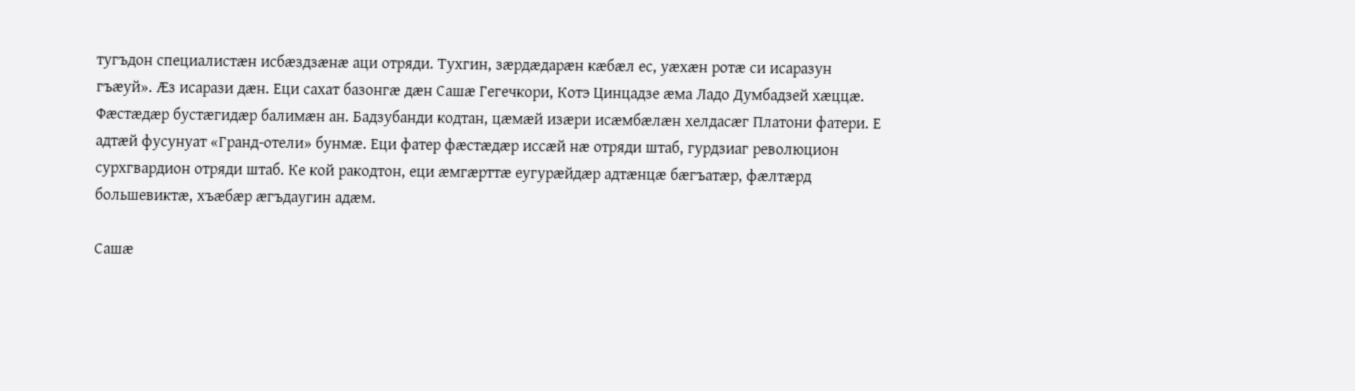тугъдон специалистæн исбæздзæнæ аци отряди. Тухгин, зæрдæдарæн кæбæл ес, уæхæн ротæ си исаразун гъæуй». Æз исарази дæн. Еци сахат базонгæ дæн Сашæ Гегечкори, Котэ Цинцадзе æма Ладо Думбадзей хæццæ. Фæстæдæр бустæгидæр балимæн ан. Бадзубанди кодтан, цæмæй изæри исæмбæлæн хелдасæг Платони фатери. Е адтæй фусунуат «Гранд-отели» бунмæ. Еци фатер фæстæдæр иссæй нæ отряди штаб, гурдзиаг революцион сурхгвардион отряди штаб. Ке кой ракодтон, еци æмгæрттæ еугурæйдæр адтæнцæ бæгъатæр, фæлтæрд большевиктæ, хъæбæр æгъдаугин адæм.

Сашæ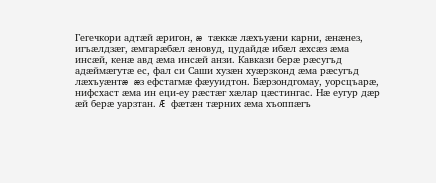Гегечкори адтæй æригон, æ тæккæ лæхъуæни карни, æнæнез, игъæлдзæг, æмгарæбæл æновуд, цудайдæ ибæл æхсæз æма инсæй, кенæ авд æма инсæй анзи. Кавкази берæ рæсугъд адæймæгутæ ес, фал си Саши хузæн хуæрзконд æма рæсугъд лæхъуæнтæ æз ефстагмæ фæууидтон. Бæрзондгомау, уорсцъарæ, нифсхаст æма ин еци-еу рæстæг хæлар цæстингас. Нæ еугур дæр æй берæ уарзтан. Æ фæтæн тæрних æма хъоппæгъ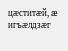цæститæй, æ игъæлдзæг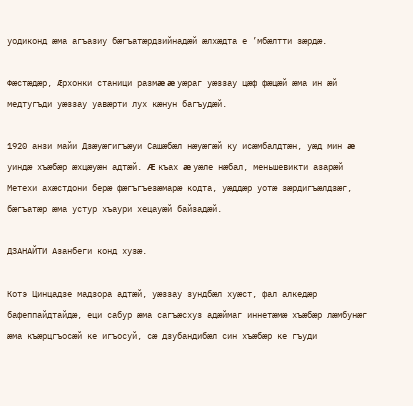уодиконд æма агъазиу бæгъатæрдзийнадæй æлхæдта е ’мбæлтти зæрдæ.

Фæстæдæр, Æрхонки станици размæ æ уæраг уæззау цæф фæцæй æма ин æй медтугъди уæззау уавæрти лух кæнун багъудæй.

1920 анзи майи Дзæуæгигъæуи Сашæбæл нæуæгæй ку исæмбалдтæн, уæд мин æ уиндæ хъæбæр æхцæуæн адтæй. Æ къах æ уæле нæбал, меньшевикти азарæй Метехи ахæстдони берæ фæгъгъезæмарæ кодта, уæддæр уотæ зæрдигъæлдзæг, бæгъатæр æма устур хъаури хецауæй байзадæй.

ДЗАНАЙТИ Азанбеги конд хузæ.

Котэ Цинцадзе мадзора адтæй, уæззау зундбæл хуæст, фал алкедæр бафеппайдтайдæ, еци сабур æма сагъæсхуз адæймаг иннетæмæ хъæбæр лæмбунæг æма къæрцгъосæй ке игъосуй, сæ дзубандибæл син хъæбæр ке гъуди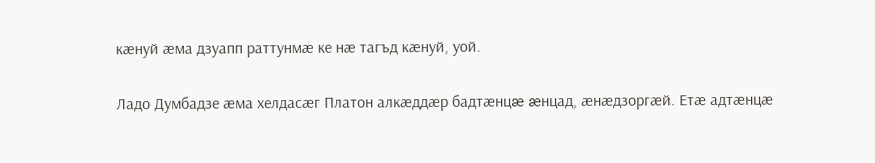кæнуй æма дзуапп раттунмæ ке нæ тагъд кæнуй, уой.

Ладо Думбадзе æма хелдасæг Платон алкæддæр бадтæнцæ æнцад, æнæдзоргæй. Етæ адтæнцæ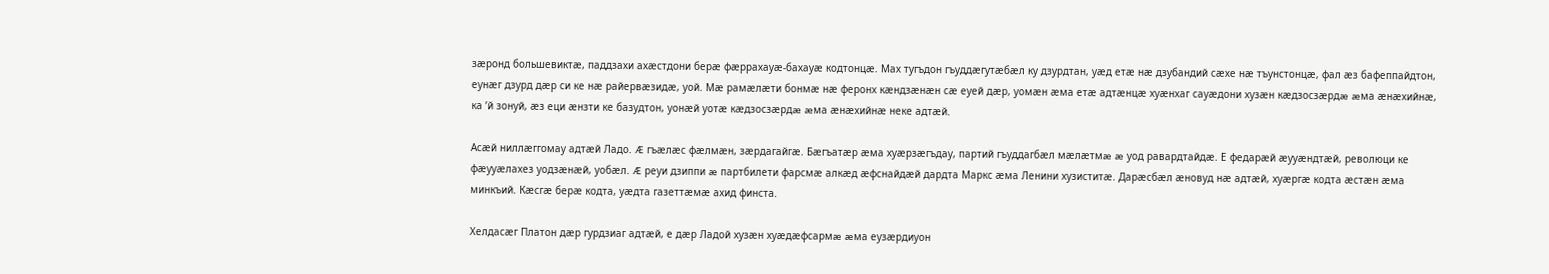зæронд большевиктæ, паддзахи ахæстдони берæ фæррахауæ-бахауæ кодтонцæ. Мах тугъдон гъуддæгутæбæл ку дзурдтан, уæд етæ нæ дзубандий сæхе нæ тъунстонцæ, фал æз бафеппайдтон, еунæг дзурд дæр си ке нæ райервæзидæ, уой. Мæ рамæлæти бонмæ нæ феронх кæндзæнæн сæ еуей дæр, уомæн æма етæ адтæнцæ хуæнхаг сауæдони хузæн кæдзосзæрдæ æма æнæхийнæ, ка ’й зонуй, æз еци æнзти ке базудтон, уонæй уотæ кæдзосзæрдæ æма æнæхийнæ неке адтæй.

Асæй ниллæггомау адтæй Ладо. Æ гъæлæс фæлмæн, зæрдагайгæ. Бæгъатæр æма хуæрзæгъдау, партий гъуддагбæл мæлæтмæ æ уод равардтайдæ. Е федарæй æууæндтæй, революци ке фæууæлахез уодзæнæй, уобæл. Æ реуи дзиппи æ партбилети фарсмæ алкæд æфснайдæй дардта Маркс æма Ленини хузиститæ. Дарæсбæл æновуд нæ адтæй, хуæргæ кодта æстæн æма минкъий. Кæсгæ берæ кодта, уæдта газеттæмæ ахид финста.

Хелдасæг Платон дæр гурдзиаг адтæй, е дæр Ладой хузæн хуæдæфсармæ æма еузæрдиуон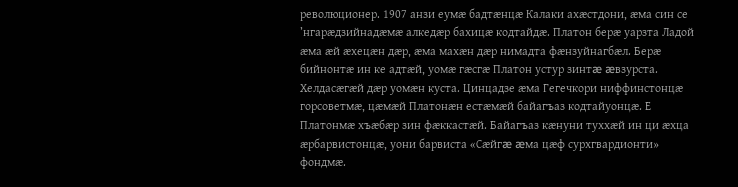революционер. 1907 анзи еумæ бадтæнцæ Калаки ахæстдони, æма син се ’нгарæдзийнадæмæ алкедæр бахицæ кодтайдæ. Платон берæ уарзта Ладой æма æй æхецæн дæр, æма махæн дæр нимадта фæнзуйнагбæл. Берæ бийнонтæ ин ке адтæй, уомæ гæсгæ Платон устур зинтæ æвзурста. Хелдасæгæй дæр уомæн куста. Цинцадзе æма Гегечкори ниффинстонцæ горсоветмæ, цæмæй Платонæн естæмæй байагъаз кодтайуонцæ. Е Платонмæ хъæбæр зин фæккастæй. Байагъаз кæнуни туххæй ин ци æхца æрбарвистонцæ, уони барвиста «Сæйгæ æма цæф сурхгвардионти» фондмæ.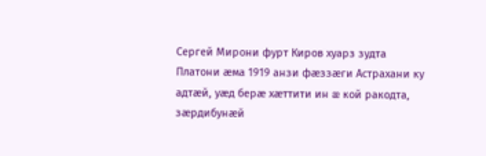Сергей Мирони фурт Киров хуарз зудта Платони æма 1919 анзи фæззæги Астрахани ку адтæй, уæд берæ хæттити ин æ кой ракодта, зæрдибунæй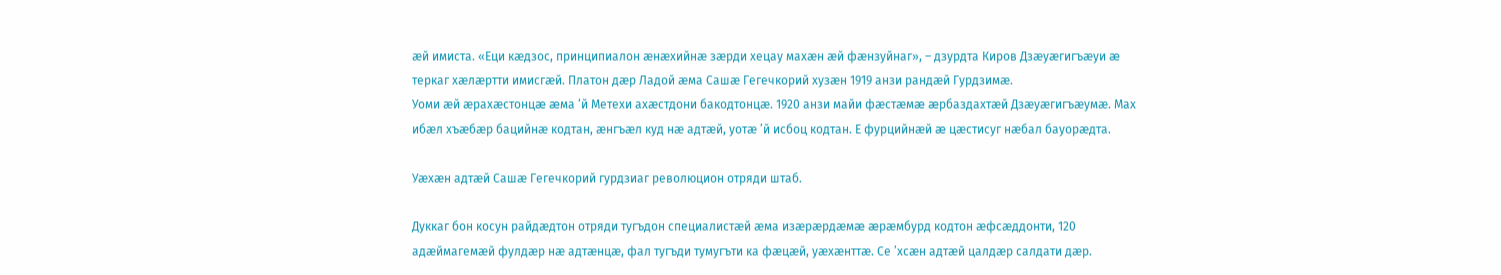æй имиста. «Еци кæдзос, принципиалон æнæхийнæ зæрди хецау махæн æй фæнзуйнаг», – дзурдта Киров Дзæуæгигъæуи æ теркаг хæлæртти имисгæй. Платон дæр Ладой æма Сашæ Гегечкорий хузæн 1919 анзи рандæй Гурдзимæ.
Уоми æй æрахæстонцæ æма ‘й Метехи ахæстдони бакодтонцæ. 1920 анзи майи фæстæмæ æрбаздахтæй Дзæуæгигъæумæ. Мах ибæл хъæбæр бацийнæ кодтан, æнгъæл куд нæ адтæй, уотæ ’й исбоц кодтан. Е фурцийнæй æ цæстисуг нæбал бауорæдта.

Уæхæн адтæй Сашæ Гегечкорий гурдзиаг революцион отряди штаб.

Дуккаг бон косун райдæдтон отряди тугъдон специалистæй æма изæрæрдæмæ æрæмбурд кодтон æфсæддонти, 120 адæймагемæй фулдæр нæ адтæнцæ, фал тугъди тумугъти ка фæцæй, уæхæнттæ. Се ’хсæн адтæй цалдæр салдати дæр.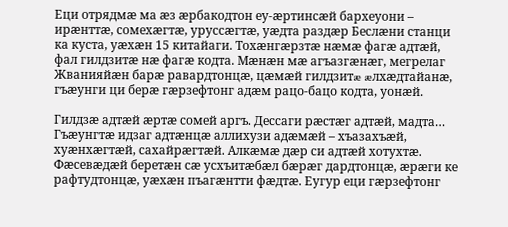Еци отрядмæ ма æз æрбакодтон еу-æртинсæй бархеуони – ирæнттæ, сомехæгтæ, уруссæгтæ, уæдта раздæр Беслæни станци ка куста, уæхæн 15 китайаги. Тохæнгæрзтæ нæмæ фагæ адтæй, фал гилдзитæ нæ фагæ кодта. Мæнæн мæ агъазгæнæг, мегрелаг Жванияйæн барæ равардтонцæ, цæмæй гилдзитæ æлхæдтайанæ, гъæунги ци берæ гæрзефтонг адæм рацо-бацо кодта, уонæй.

Гилдзæ адтæй æртæ сомей аргъ. Дессаги рæстæг адтæй, мадта… Гъæунгтæ идзаг адтæнцæ аллихузи адæмæй – хъазахъæй, хуæнхæгтæй, сахайрæгтæй. Алкæмæ дæр си адтæй хотухтæ. Фæсевæдæй беретæн сæ усхъитæбæл бæрæг дардтонцæ, æрæги ке рафтудтонцæ, уæхæн пъагæнтти фæдтæ. Еугур еци гæрзефтонг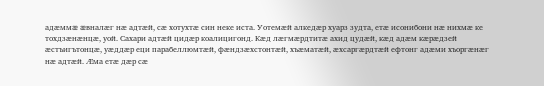адæммæ æвналæг нæ адтæй, сæ хотухтæ син неке иста. Уотемæй алкедæр хуарз зудта, етæ исонибони нæ нихмæ ке тохдзæнæнцæ, уой. Сахари адтæй цидæр коалицигонд. Кæд лæгмæрдтитæ ахид цудæй, кæд адæм кæрæдзей æстъигътонцæ, уæддæр еци парабеллюмтæй, фæндзæхстонтæй, хъæматæй, æхсаргæрдтæй ефтонг адæми хъоргæнæг нæ адтæй. Æма етæ дæр сæ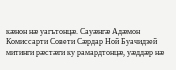кæнон нæ уагътонцæ. Сауæнгæ Адæмон Комиссарти Совети Сæрдар Ной Буачидзей митинги рæстæги ку рамардтонцæ, уæддæр нæ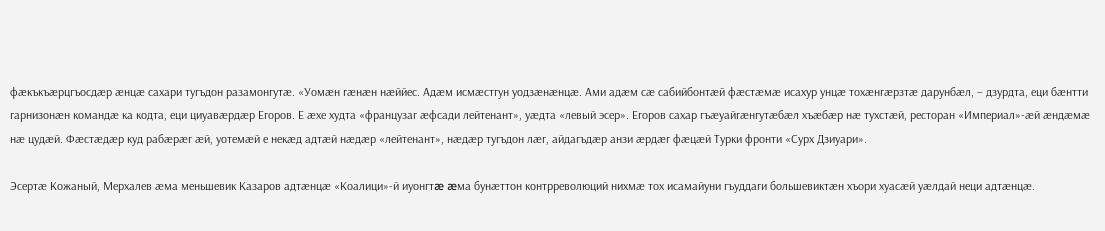фæкъкъæрцгъосдæр æнцæ сахари тугъдон разамонгутæ. «Уомæн гæнæн нæййес. Адæм исмæстгун уодзæнæнцæ. Ами адæм сæ сабийбонтæй фæстæмæ исахур унцæ тохæнгæрзтæ дарунбæл, – дзурдта, еци бæнтти гарнизонæн командæ ка кодта, еци циуавæрдæр Егоров. Е æхе худта «французаг æфсади лейтенант», уæдта «левый эсер». Егоров сахар гъæуайгæнгутæбæл хъæбæр нæ тухстæй, ресторан «Империал»-æй æндæмæ нæ цудæй. Фæстæдæр куд рабæрæг æй, уотемæй е некæд адтæй нæдæр «лейтенант», нæдæр тугъдон лæг, айдагъдæр анзи æрдæг фæцæй Турки фронти «Сурх Дзиуари».

Эсертæ Кожаный, Мерхалев æма меньшевик Казаров адтæнцæ «Коалици»-й иуонгтæ æма бунæттон контрреволюций нихмæ тох исамайуни гъуддаги большевиктæн хъори хуасæй уæлдай неци адтæнцæ.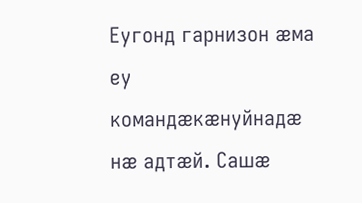Еугонд гарнизон æма еу командæкæнуйнадæ нæ адтæй. Сашæ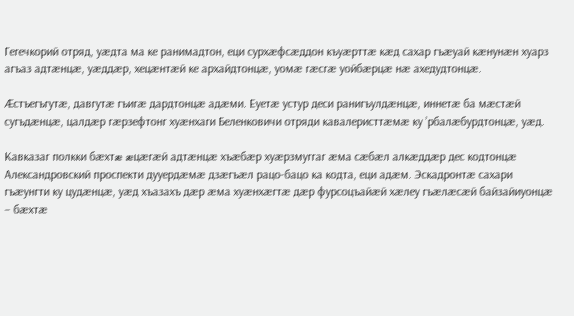Гегечкорий отряд, уæдта ма ке ранимадтон, еци сурхæфсæддон къуæрттæ кæд сахар гъæуай кæнунæн хуарз агъаз адтæнцæ, уæддæр, хецæнтæй ке архайдтонцæ, уомæ гæсгæ уойбæрцæ нæ ахедудтонцæ.

Æстъегъгутæ, давгутæ гъигæ дардтонцæ адæми. Еуетæ устур деси ранигъулдæнцæ, иннетæ ба мæстæй сугъдæнцæ, цалдæр гæрзефтонг хуæнхаги Беленковичи отряди кавалеристтæмæ ку ’рбалæбурдтонцæ, уæд.

Кавказаг полкки бæхтæ æцæгæй адтæнцæ хъæбæр хуæрзмуггаг æма сæбæл алкæддæр дес кодтонцæ Александровский проспекти дууердæмæ дзæгъæл рацо-бацо ка кодта, еци адæм. Эскадронтæ сахари гъæунгти ку цудæнцæ, уæд хъазахъ дæр æма хуæнхæгтæ дæр фурсоцъайæй хæлеу гъæлæсæй байзайиуонцæ – бæхтæ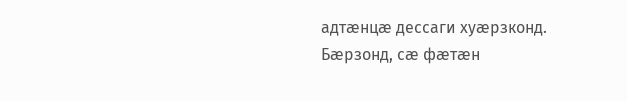адтæнцæ дессаги хуæрзконд. Бæрзонд, сæ фæтæн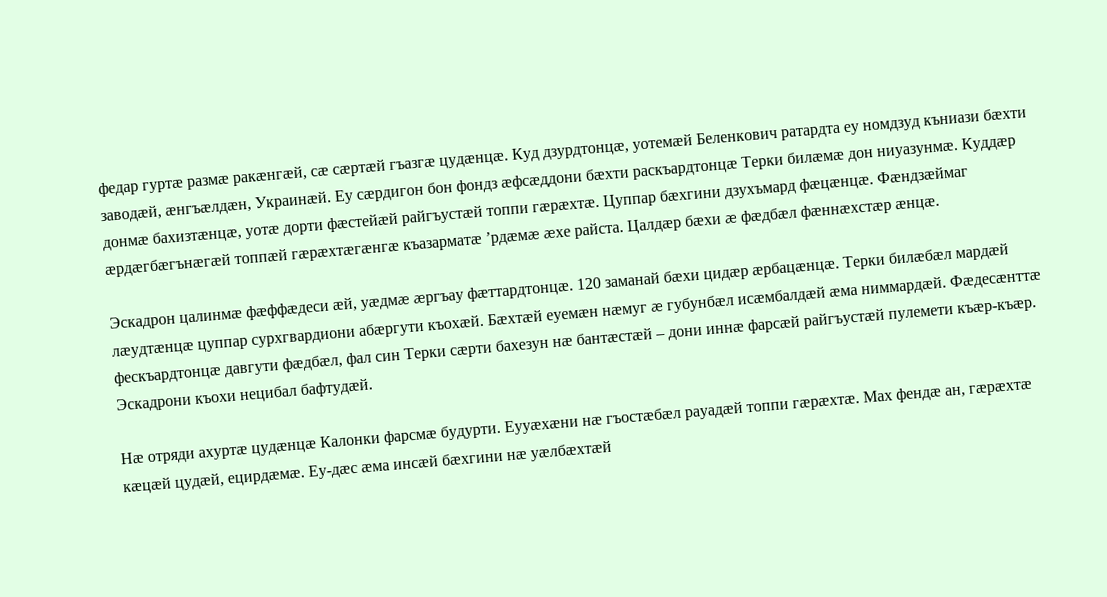федар гуртæ размæ ракæнгæй, сæ сæртæй гъазгæ цудæнцæ. Куд дзурдтонцæ, уотемæй Беленкович ратардта еу номдзуд къниази бæхти заводæй, æнгъæлдæн, Украинæй. Еу сæрдигон бон фондз æфсæддони бæхти раскъардтонцæ Терки билæмæ дон ниуазунмæ. Куддæр донмæ бахизтæнцæ, уотæ дорти фæстейæй райгъустæй топпи гæрæхтæ. Цуппар бæхгини дзухъмард фæцæнцæ. Фæндзæймаг æрдæгбæгънæгæй топпæй гæрæхтæгæнгæ къазарматæ ’рдæмæ æхе райста. Цалдæр бæхи æ фæдбæл фæннæхстæр æнцæ.

Эскадрон цалинмæ фæффæдеси æй, уæдмæ æргъау фæттардтонцæ. 120 заманай бæхи цидæр æрбацæнцæ. Терки билæбæл мардæй лæудтæнцæ цуппар сурхгвардиони абæргути къохæй. Бæхтæй еуемæн нæмуг æ губунбæл исæмбалдæй æма ниммардæй. Фæдесæнттæ фескъардтонцæ давгути фæдбæл, фал син Терки сæрти бахезун нæ бантæстæй – дони иннæ фарсæй райгъустæй пулемети къæр-къæр. Эскадрони къохи нецибал бафтудæй.

Нæ отряди ахуртæ цудæнцæ Калонки фарсмæ будурти. Еууæхæни нæ гъостæбæл рауадæй топпи гæрæхтæ. Мах фендæ ан, гæрæхтæ кæцæй цудæй, ецирдæмæ. Еу-дæс æма инсæй бæхгини нæ уæлбæхтæй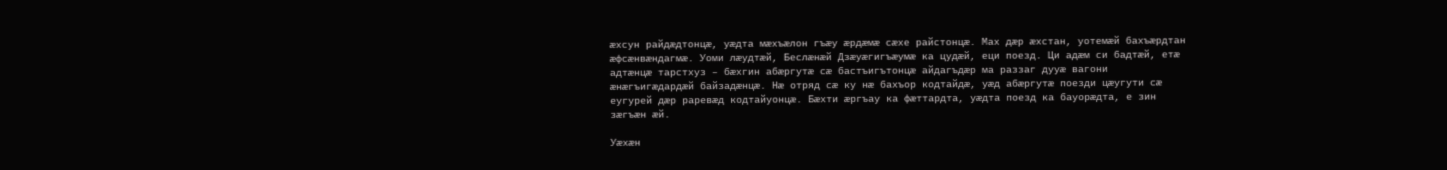æхсун райдæдтонцæ, уæдта мæхъæлон гъæу æрдæмæ сæхе райстонцæ. Мах дæр æхстан, уотемæй бахъæрдтан æфсæнвæндагмæ. Уоми лæудтæй, Беслæнæй Дзæуæгигъæумæ ка цудæй, еци поезд. Ци адæм си бадтæй, етæ адтæнцæ тарстхуз – бæхгин абæргутæ сæ бастъигътонцæ айдагъдæр ма раззаг дууæ вагони æнæгъигæдардæй байзадæнцæ. Нæ отряд сæ ку нæ бахъор кодтайдæ, уæд абæргутæ поезди цæугути сæ еугурей дæр раревæд кодтайуонцæ. Бæхти æргъау ка фæттардта, уæдта поезд ка бауорæдта, е зин зæгъæн æй.

Уæхæн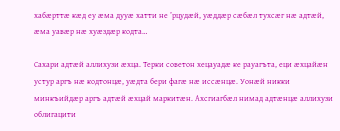хабæрттæ кæд еу æма дууæ хатти не ’рцудæй, уæддæр сæбæл тухсæг нæ адтæй, æма уавæр нæ хуæздæр кодта…

Сахари адтæй аллихузи æхца. Терки советон хецауадæ ке рауагъта, еци æхцайæн устур аргъ нæ кодтонцæ, уæдта бери фагæ нæ иссæнцæ. Уонæй никки минкъийдæр аргъ адтæй æхцай маркитæн. Ахсгиагбæл нимад адтæнцæ аллихузи облигацити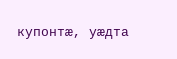купонтæ, уæдта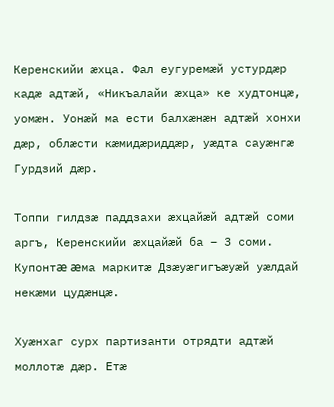Керенскийи æхца. Фал еугуремæй устурдæр кадæ адтæй, «Никъалайи æхца» ке худтонцæ, уомæн. Уонæй ма ести балхæнæн адтæй хонхи дæр, облæсти кæмидæриддæр, уæдта сауæнгæ Гурдзий дæр.

Топпи гилдзæ паддзахи æхцайæй адтæй соми аргъ, Керенскийи æхцайæй ба – 3 соми. Купонтæ æма маркитæ Дзæуæгигъæуæй уæлдай некæми цудæнцæ.

Хуæнхаг сурх партизанти отрядти адтæй моллотæ дæр. Етæ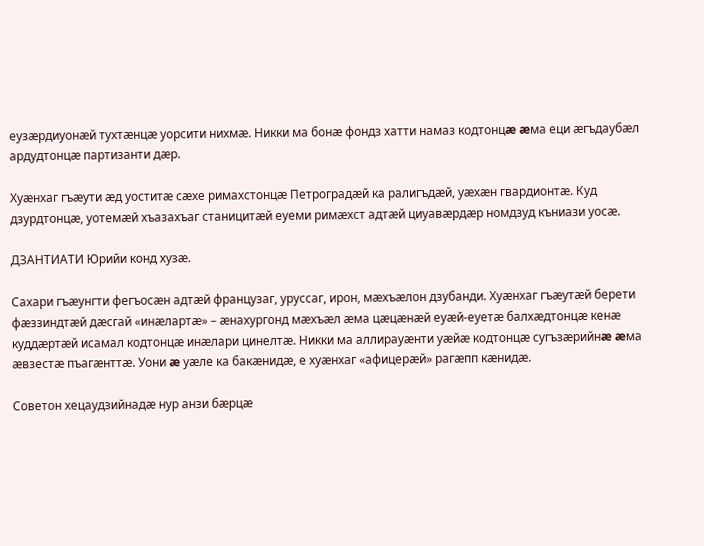еузæрдиуонæй тухтæнцæ уорсити нихмæ. Никки ма бонæ фондз хатти намаз кодтонцæ æма еци æгъдаубæл ардудтонцæ партизанти дæр.

Хуæнхаг гъæути æд уоститæ сæхе римахстонцæ Петроградæй ка ралигъдæй, уæхæн гвардионтæ. Куд дзурдтонцæ, уотемæй хъазахъаг станицитæй еуеми римæхст адтæй циуавæрдæр номдзуд къниази уосæ.

ДЗАНТИАТИ Юрийи конд хузæ.

Сахари гъæунгти фегъосæн адтæй французаг, уруссаг, ирон, мæхъæлон дзубанди. Хуæнхаг гъæутæй берети фæззиндтæй дæсгай «инæлартæ» – æнахургонд мæхъæл æма цæцæнæй еуæй-еуетæ балхæдтонцæ кенæ куддæртæй исамал кодтонцæ инæлари цинелтæ. Никки ма аллирауæнти уæйæ кодтонцæ сугъзæрийнæ æма æвзестæ пъагæнттæ. Уони æ уæле ка бакæнидæ, е хуæнхаг «афицерæй» рагæпп кæнидæ.

Советон хецаудзийнадæ нур анзи бæрцæ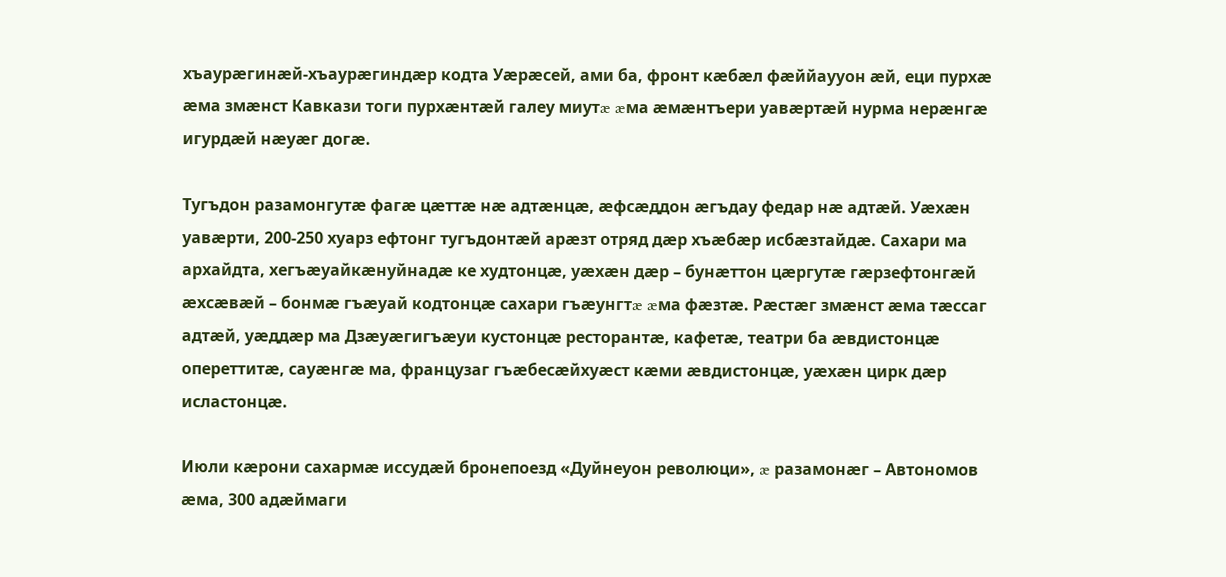хъаурæгинæй-хъаурæгиндæр кодта Уæрæсей, ами ба, фронт кæбæл фæййаууон æй, еци пурхæ æма змæнст Кавкази тоги пурхæнтæй галеу миутæ æма æмæнтъери уавæртæй нурма нерæнгæ игурдæй нæуæг догæ.

Тугъдон разамонгутæ фагæ цæттæ нæ адтæнцæ, æфсæддон æгъдау федар нæ адтæй. Уæхæн уавæрти, 200-250 хуарз ефтонг тугъдонтæй арæзт отряд дæр хъæбæр исбæзтайдæ. Сахари ма архайдта, хегъæуайкæнуйнадæ ке худтонцæ, уæхæн дæр – бунæттон цæргутæ гæрзефтонгæй æхсæвæй – бонмæ гъæуай кодтонцæ сахари гъæунгтæ æма фæзтæ. Рæстæг змæнст æма тæссаг адтæй, уæддæр ма Дзæуæгигъæуи кустонцæ ресторантæ, кафетæ, театри ба æвдистонцæ опереттитæ, сауæнгæ ма, французаг гъæбесæйхуæст кæми æвдистонцæ, уæхæн цирк дæр исластонцæ.

Июли кæрони сахармæ иссудæй бронепоезд «Дуйнеуон революци», æ разамонæг – Автономов æма, 300 адæймаги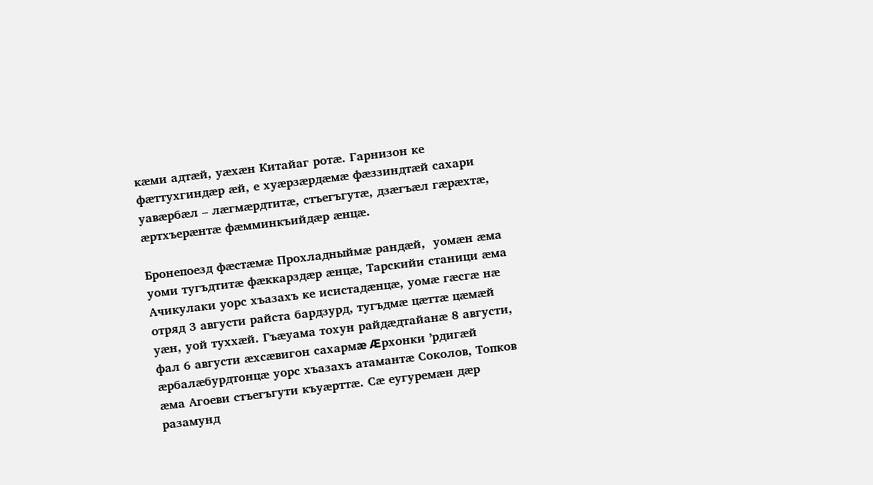кæми адтæй, уæхæн Китайаг ротæ. Гарнизон ке фæттухгиндæр æй, е хуæрзæрдæмæ фæззиндтæй сахари уавæрбæл – лæгмæрдтитæ, стъегъгутæ, дзæгъæл гæрæхтæ, æртхъерæнтæ фæмминкъийдæр æнцæ.

Бронепоезд фæстæмæ Прохладныймæ рандæй,  уомæн æма уоми тугъдтитæ фæккарздæр æнцæ, Тарскийи станици æма Ачикулаки уорс хъазахъ ке исистадæнцæ, уомæ гæсгæ нæ отряд 3 августи райста бардзурд, тугъдмæ цæттæ цæмæй уæн, уой туххæй. Гъæуама тохун райдæдтайанæ 8 августи, фал 6 августи æхсæвигон сахармæ Æрхонки ’рдигæй æрбалæбурдтонцæ уорс хъазахъ атамантæ Соколов, Топков æма Агоеви стъегъгути къуæрттæ. Сæ еугуремæн дæр разамунд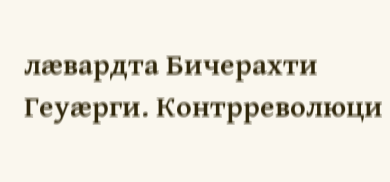лæвардта Бичерахти Геуæрги. Контрреволюци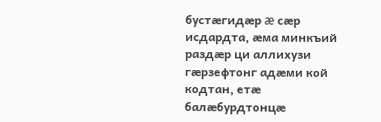бустæгидæр æ сæр исдардта, æма минкъий раздæр ци аллихузи гæрзефтонг адæми кой кодтан, етæ балæбурдтонцæ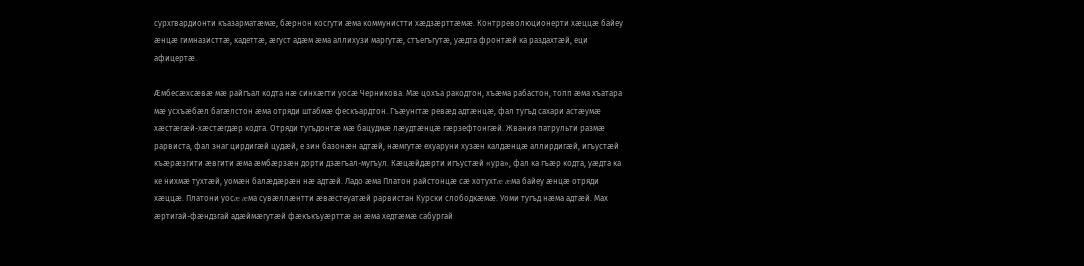сурхгвардионти къазарматæмæ, бæрнон косгути æма коммунистти хæдзæрттæмæ. Контрреволюционерти хæццæ байеу æнцæ гимназисттæ, кадеттæ, æгуст адæм æма аллихузи маргутæ, стъегъгутæ, уæдта фронтæй ка раздахтæй, еци афицертæ.

Æмбесæхсæвæ мæ райгъал кодта нæ синхæгти уосæ Черникова. Мæ цохъа ракодтон, хъæма рабастон, топп æма хъатара мæ усхъæбæл багæлстон æма отряди штабмæ фескъардтон. Гъæунгтæ ревæд адтæнцæ, фал тугъд сахари астæумæ хæстæгæй-хæстæгдæр кодта. Отряди тугъдонтæ мæ бацудмæ лæудтæнцæ гæрзефтонгæй. Жвания патрульти размæ рарвиста, фал знаг цирдигæй цудæй, е зин базонæн адтæй, нæмгутæ ехуаруни хузæн калдæнцæ аллирдигæй, игъустæй къæрæзгити æвгити æма æмбæрзæн дорти дзæгъал-мугъул. Кæцæйдæрти игъустæй «ура», фал ка гъæр кодта, уæдта ка ке нихмæ тухтæй, уомæн балæдæрæн нæ адтæй. Ладо æма Платон райстонцæ сæ хотухтæ æма байеу æнцæ отряди хæццæ. Платони уосæ æма сувæллæнтти æвæстеуатæй рарвистан Курски слободкæмæ. Уоми тугъд нæма адтæй. Мах æртигай-фæндзгай адæймæгутæй фæкъкъуæрттæ ан æма хедтæмæ сабургай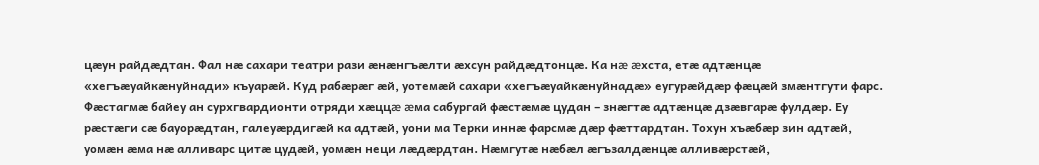цæун райдæдтан. Фал нæ сахари театри рази æнæнгъæлти æхсун райдæдтонцæ. Ка нæ æхста, етæ адтæнцæ «хегъæуайкæнуйнади» къуарæй. Куд рабæрæг æй, уотемæй сахари «хегъæуайкæнуйнадæ» еугурæйдæр фæцæй змæнтгути фарс. Фæстагмæ байеу ан сурхгвардионти отряди хæццæ æма сабургай фæстæмæ цудан – знæгтæ адтæнцæ дзæвгарæ фулдæр. Еу рæстæги сæ бауорæдтан, галеуæрдигæй ка адтæй, уони ма Терки иннæ фарсмæ дæр фæттардтан. Тохун хъæбæр зин адтæй, уомæн æма нæ алливарс цитæ цудæй, уомæн неци лæдæрдтан. Нæмгутæ нæбæл æгъзалдæнцæ алливæрстæй,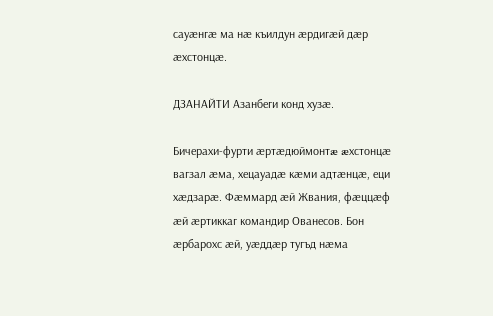сауæнгæ ма нæ къилдун æрдигæй дæр æхстонцæ.

ДЗАНАЙТИ Азанбеги конд хузæ.

Бичерахи-фурти æртæдюймонтæ æхстонцæ вагзал æма, хецауадæ кæми адтæнцæ, еци хæдзарæ. Фæммард æй Жвания, фæццæф æй æртиккаг командир Ованесов. Бон æрбарохс æй, уæддæр тугъд нæма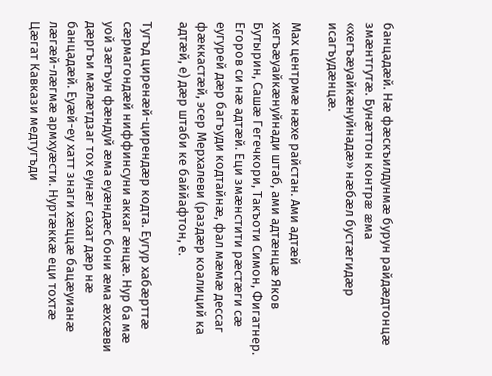банцадæй. Нæ фæскъилдунмæ бурун райдæдтонцæ змæнтгутæ. Бунæттон контрæ æма «хегъæуайкæнуйнадæ» нæбæл бустæгидæр исагъудæнцæ.

Мах центрмæ нæхе райстан. Ами адтæй хегъæуайкæнуйнади штаб, ами адтæнцæ Яков Бутырин, Сашæ Гегечкори, Такъоти Симон, Фигатнер. Егоров си нæ адтæй. Еци змæнстити рæстæги сæ еугурей дæр багъуди кодтайнæ, фал мæмæ дессаг фæккастæй, эсер Мерхалеви (раздæр коалиций ка адтæй, е) дæр штаби ке баййафтон, е.

Тугъд циренæй-цирендæр кодта. Еугур хабæрттæ сæрмагондæй ниффинсуни аккаг æнцæ. Нур ба мæ уой зæгъун фæндуй æма еуæндæс бони æма æхсæви дæргъи мæлæтдзаг тох еунæг сахат дæр нæ банцадæй. Еуæй-еу хатт знаги хæццæ бацæуианæ лæгæй-лæгмæ армхуæсти. Нуртæккæ еци тохтæ Цæгат Кавкази медтугъди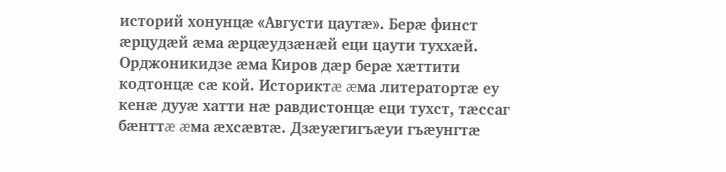историй хонунцæ «Августи цаутæ». Берæ финст æрцудæй æма æрцæудзæнæй еци цаути туххæй. Орджоникидзе æма Киров дæр берæ хæттити кодтонцæ сæ кой. Историктæ æма литератортæ еу кенæ дууæ хатти нæ равдистонцæ еци тухст, тæссаг бæнттæ æма æхсæвтæ. Дзæуæгигъæуи гъæунгтæ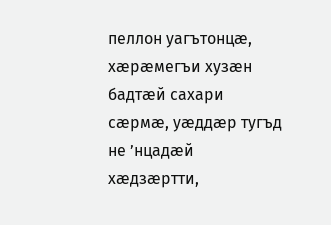пеллон уагътонцæ, хæрæмегъи хузæн бадтæй сахари сæрмæ, уæддæр тугъд не ’нцадæй хæдзæртти,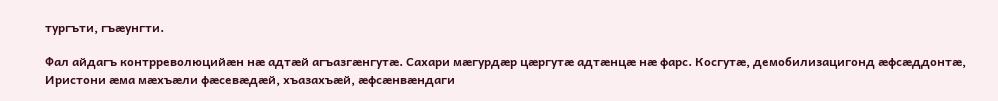тургъти, гъæунгти.

Фал айдагъ контрреволюцийæн нæ адтæй агъазгæнгутæ. Сахари мæгурдæр цæргутæ адтæнцæ нæ фарс. Косгутæ, демобилизацигонд æфсæддонтæ, Иристони æма мæхъæли фæсевæдæй, хъазахъæй, æфсæнвæндаги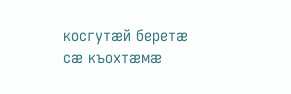косгутæй беретæ сæ къохтæмæ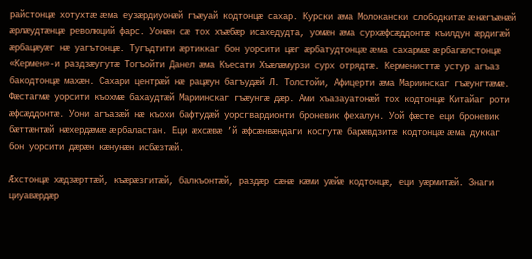райстонцæ хотухтæ æма еузæрдиуонæй гъæуай кодтонцæ сахар. Курски æма Молокански слободкитæ æнæгъæнæй æрлæудтæнцæ революций фарс. Уонæн сæ тох хъæбæр исахедудта, уомæн æма сурхæфсæддонтæ къилдун æрдигæй æрбацæуæг нæ уагътонцæ. Тугъдтити æртиккаг бон уорсити цæг æрбатудтонцæ æма сахармæ æрбагæлстонцæ «Кермен»-и раздзæугутæ Тогъойти Данел æма Къесати Хъæлæмурзи сурх отрядтæ. Керменисттæ устур агъаз бакодтонцæ махæн. Сахари центрæй нæ рацæун багъудæй Л. Толстойи, Афицерти æма Мариинскаг гъæунгтæмæ. Фæстагмæ уорсити къохмæ бахаудтæй Мариинскаг гъæунгæ дæр. Ами хъазауатонæй тох кодтонцæ Китайаг роти æфсæддонтæ. Уони агъазæй нæ къохи бафтудæй уорсгвардионти броневик фехалун. Уой фæсте еци броневик бæттæнтæй нæхердæмæ æрбаластан. Еци æхсæвæ ’й æфсæнвæндаги косгутæ барæвдзитæ кодтонцæ æма дуккаг бон уорсити дæрæн кæнунæн исбæзтæй.

Æхстонцæ хæдзæрттæй, къæрæзгитæй, балкъонтæй, раздæр сæнæ кæми уæйæ кодтонцæ, еци уæрмитæй. Знаги циуавæрдæр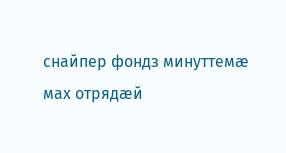снайпер фондз минуттемæ мах отрядæй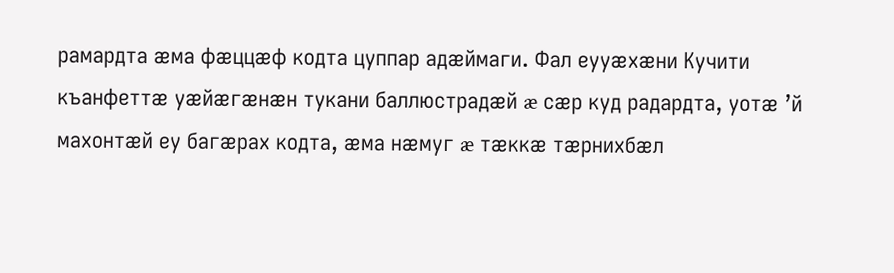рамардта æма фæццæф кодта цуппар адæймаги. Фал еууæхæни Кучити къанфеттæ уæйæгæнæн тукани баллюстрадæй æ сæр куд радардта, уотæ ’й махонтæй еу багæрах кодта, æма нæмуг æ тæккæ тæрнихбæл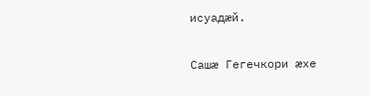исуадæй.

Сашæ Гегечкори æхе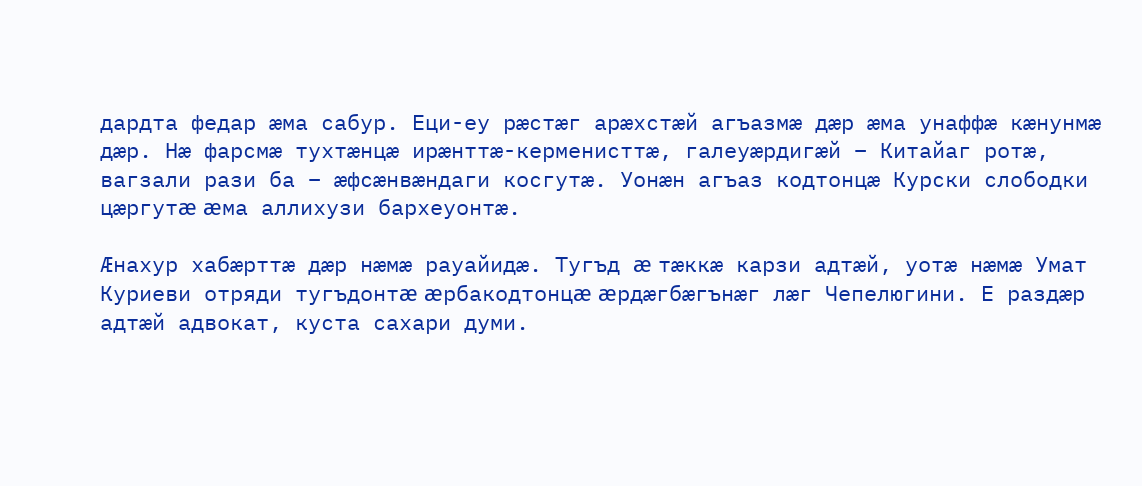дардта федар æма сабур. Еци-еу рæстæг арæхстæй агъазмæ дæр æма унаффæ кæнунмæ дæр. Нæ фарсмæ тухтæнцæ ирæнттæ-керменисттæ, галеуæрдигæй – Китайаг ротæ, вагзали рази ба – æфсæнвæндаги косгутæ. Уонæн агъаз кодтонцæ Курски слободки цæргутæ æма аллихузи бархеуонтæ.

Æнахур хабæрттæ дæр нæмæ рауайидæ. Тугъд æ тæккæ карзи адтæй, уотæ нæмæ Умат Куриеви отряди тугъдонтæ æрбакодтонцæ æрдæгбæгънæг лæг Чепелюгини. Е раздæр адтæй адвокат, куста сахари думи.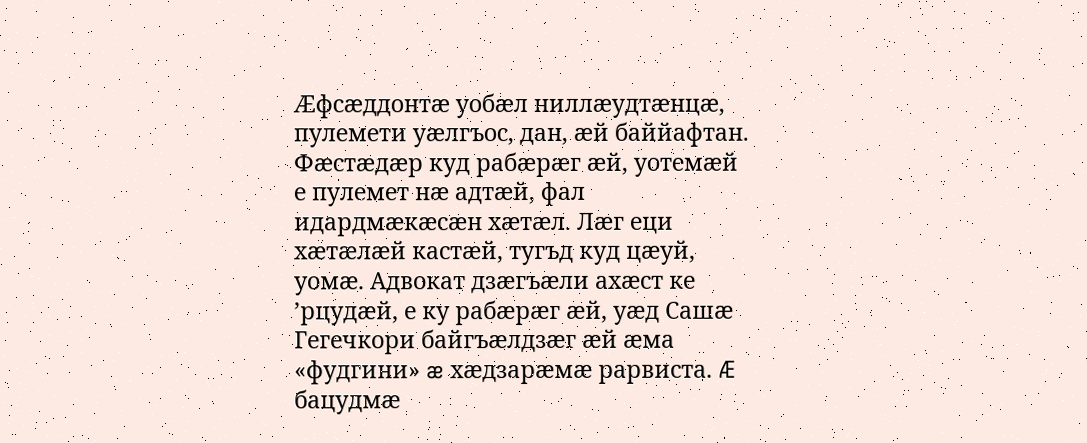Æфсæддонтæ уобæл ниллæудтæнцæ, пулемети уæлгъос, дан, æй баййафтан. Фæстæдæр куд рабæрæг æй, уотемæй е пулемет нæ адтæй, фал идардмæкæсæн хæтæл. Лæг еци хæтæлæй кастæй, тугъд куд цæуй, уомæ. Адвокат дзæгъæли ахæст ке ’рцудæй, е ку рабæрæг æй, уæд Сашæ Гегечкори байгъæлдзæг æй æма «фудгини» æ хæдзарæмæ рарвиста. Æ бацудмæ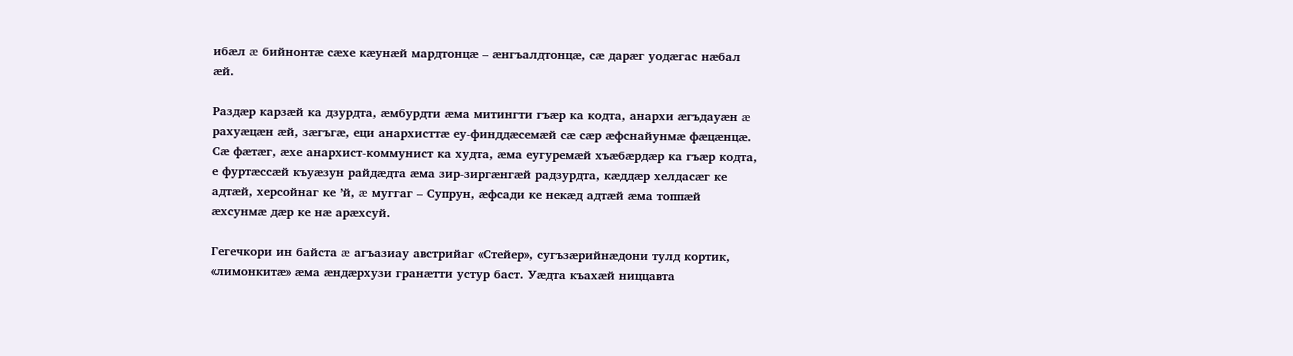ибæл æ бийнонтæ сæхе кæунæй мардтонцæ – æнгъалдтонцæ, сæ дарæг уодæгас нæбал æй.

Раздæр карзæй ка дзурдта, æмбурдти æма митингти гъæр ка кодта, анархи æгъдауæн æ рахуæцæн æй, зæгъгæ, еци анархисттæ еу-финддæсемæй сæ сæр æфснайунмæ фæцæнцæ. Сæ фæтæг, æхе анархист-коммунист ка худта, æма еугуремæй хъæбæрдæр ка гъæр кодта, е фуртæссæй къуæзун райдæдта æма зир-зиргæнгæй радзурдта, кæддæр хелдасæг ке адтæй, херсойнаг ке ’й, æ муггаг – Супрун, æфсади ке некæд адтæй æма топпæй æхсунмæ дæр ке нæ арæхсуй.

Гегечкори ин байста æ агъазиау австрийаг «Стейер», сугъзæрийнæдони тулд кортик, «лимонкитæ» æма æндæрхузи гранæтти устур баст. Уæдта къахæй ниццавта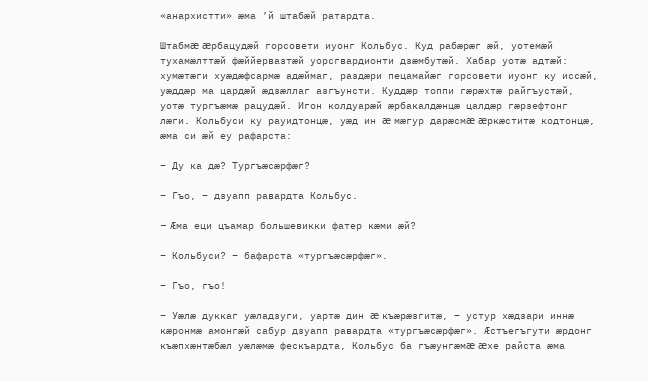«анархистти» æма ’й штабæй ратардта.

Штабмæ æрбацудæй горсовети иуонг Кольбус. Куд рабæрæг æй, уотемæй тухамæлттæй фæййервазтæй уорсгвардионти дзæмбутæй. Хабар уотæ адтæй: хумæтæги хуæдæфсармæ адæймаг, раздæри пецамайæг горсовети иуонг ку иссæй, уæддæр ма цардæй æдзæллаг азгъунсти. Куддæр топпи гæрæхтæ райгъустæй, уотæ тургъæмæ рацудæй. Игон колдуарæй æрбакалдæнцæ цалдæр гæрзефтонг лæги. Кольбуси ку рауидтонцæ, уæд ин æ мæгур дарæсмæ æркæститæ кодтонцæ, æма си æй еу рафарста:

– Ду ка дæ? Тургъæсæрфæг?

– Гъо, – дзуапп равардта Кольбус.

– Æма еци цъамар большевикки фатер кæми æй?

– Кольбуси? – бафарста «тургъæсæрфæг».

– Гъо, гъо!

– Уæлæ дуккаг уæладзуги, уартæ дин æ къæрæзгитæ, – устур хæдзари иннæ кæронмæ амонгæй сабур дзуапп равардта «тургъæсæрфæг». Æстъегъгути æрдонг къæпхæнтæбæл уæлæмæ фескъардта, Кольбус ба гъæунгæмæ æхе райста æма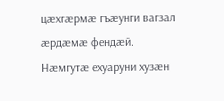цæхгæрмæ гъæунги вагзал æрдæмæ фендæй. Нæмгутæ ехуаруни хузæн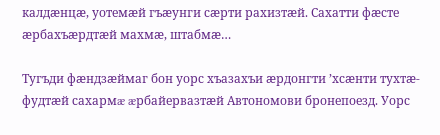калдæнцæ, уотемæй гъæунги сæрти рахизтæй. Сахатти фæсте æрбахъæрдтæй махмæ, штабмæ…

Тугъди фæндзæймаг бон уорс хъазахъи æрдонгти ’хсæнти тухтæ-фудтæй сахармæ æрбайервазтæй Автономови бронепоезд. Уорс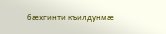бæхгинти къилдунмæ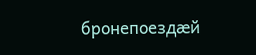бронепоездæй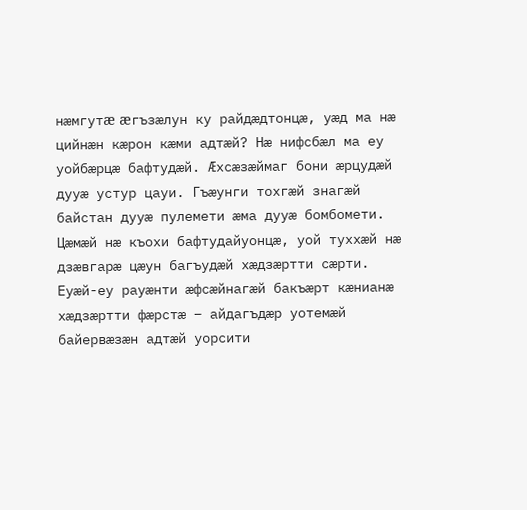нæмгутæ æгъзæлун ку райдæдтонцæ, уæд ма нæ цийнæн кæрон кæми адтæй? Нæ нифсбæл ма еу уойбæрцæ бафтудæй. Æхсæзæймаг бони æрцудæй дууæ устур цауи. Гъæунги тохгæй знагæй байстан дууæ пулемети æма дууæ бомбомети. Цæмæй нæ къохи бафтудайуонцæ, уой туххæй нæ дзæвгарæ цæун багъудæй хæдзæртти сæрти. Еуæй-еу рауæнти æфсæйнагæй бакъæрт кæнианæ хæдзæртти фæрстæ – айдагъдæр уотемæй байервæзæн адтæй уорсити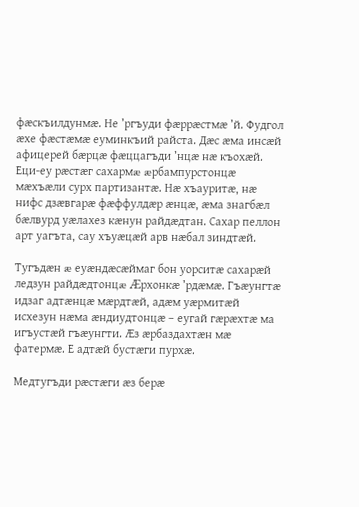фæскъилдунмæ. Не ’ргъуди фæррæстмæ ’й. Фудгол æхе фæстæмæ еуминкъий райста. Дæс æма инсæй афицерей бæрцæ фæццагъди ’нцæ нæ къохæй. Еци-еу рæстæг сахармæ æрбампурстонцæ мæхъæли сурх партизантæ. Нæ хъауритæ, нæ нифс дзæвгарæ фæффулдæр æнцæ, æма знагбæл бæлвурд уæлахез кæнун райдæдтан. Сахар пеллон арт уагъта, сау хъуæцæй арв нæбал зиндтæй.

Тугъдæн æ еуæндæсæймаг бон уорситæ сахарæй ледзун райдæдтонцæ Æрхонкæ ’рдæмæ. Гъæунгтæ идзаг адтæнцæ мæрдтæй, адæм уæрмитæй исхезун нæма æндиудтонцæ – еугай гæрæхтæ ма игъустæй гъæунгти. Æз æрбаздахтæн мæ фатермæ. Е адтæй бустæги пурхæ.

Медтугъди рæстæги æз берæ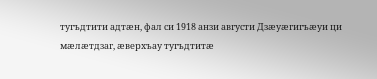тугъдтити адтæн, фал си 1918 анзи августи Дзæуæгигъæуи ци мæлæтдзаг, æверхъау тугъдтитæ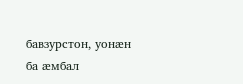бавзурстон, уонæн ба æмбал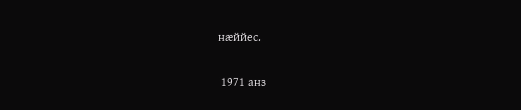нæййес.

 1971 анз